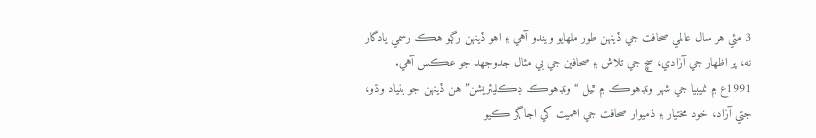3 مئي هر سال عالمي صحافت جي ڏينهن طور ملهايو ويندو آهي ۽ اهو ڏينهن رڳو هڪ رسمي يادگار نه، پر اظهار جي آزادي، سچ جي تلاش ۽ صحافين جي بي مثال جدوجهد جو عڪس آهي. 1991ع ۾ نميبيا جي شهر ونڊهوڪ ۾ ٿيل “ونڊهوڪ ڊڪليئريشن” هن ڏينهن جو بنياد وڌو، جتي آزاد، خود مختيار ۽ ذميوار صحافت جي اهميت کي اجاڳر ڪيو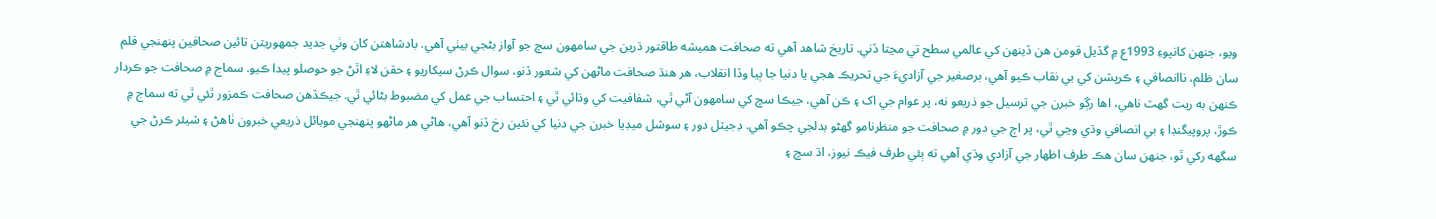ويو، جنهن کانپوءِ 1993ع ۾ گڏيل قومن هن ڏينهن کي عالمي سطح تي مڃتا ڏني. تاريخ شاهد آهي ته صحافت هميشه طاقتور ڌرين جي سامهون سچ جو آواز بڻجي بيٺي آهي. بادشاهتن کان وٺي جديد جمهوريتن تائين صحافين پنهنجي قلم سان ظلم، ناانصافي ۽ ڪرپشن کي بي نقاب ڪيو آهي، برصغير جي آزاديءَ جي تحريڪ هجي يا دنيا جا ٻيا وڏا انقلاب، هر هنڌ صحافت ماڻهن کي شعور ڏنو، سوال ڪرڻ سيکاريو ۽ حقن لاءِ اٿڻ جو حوصلو پيدا ڪيو. سماج ۾ صحافت جو ڪردار ڪنهن به ريت گهٽ ناهي، اها رڳو خبرن جي ترسيل جو ذريعو نه، پر عوام جي اک ۽ ڪن آهي، جيڪا سچ کي سامهون آڻي ٿي، شفافيت کي وڌائي ٿي ۽ احتساب جي عمل کي مضبوط بڻائي ٿي. جيڪڏهن صحافت ڪمزور ٿئي ٿي ته سماج ۾ ڪوڙ، پروپيگنڊا ۽ بي انصافي وڌي وڃي ٿي، پر اڄ جي دور ۾ صحافت جو منظرنامو گهڻو بدلجي چڪو آهي. ڊجيٽل دور ۽ سوشل ميڊيا خبرن جي دنيا کي نئين رخ ڏنو آهي، هاڻي هر ماڻهو پنهنجي موبائل ذريعي خبرون ٺاهڻ ۽ شيئر ڪرڻ جي سگهه رکي ٿو، جنهن سان هڪ طرف اظهار جي آزادي وڌي آهي ته ٻئي طرف فيڪ نيوز، اڌ سچ ۽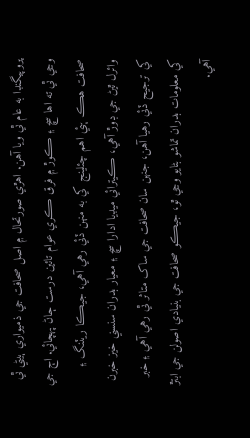پروپيگنڊا به عام ٿي ويا آهن. اهڙي صورتحال ۾ اصل صحافت جي ذميواري ٻيڻي ٿي وڃي ٿي ته اها سچ ۽ ڪوڙ ۾ فرق ڪري عوام تائين درست ڄاڻ پهچائي. اڄ جي صحافت هڪ ٻئي اهم چئلينج کي به منهن ڏئي رهي آهي، جيڪا ريٽنگ ۽ وائرل ٿيڻ جي ڊوڙ آهي، ڪيترائي ميڊيا ادارا سچ ۽ معيار بدران سنسني خيز خبرن کي ترجيح ڏئي رهيا آهن، جنهن سان صحافت جي ساک متاثر ٿي رهي آهي ۽ خبر کي معلومات بدران تماشو بڻايو وڃي ٿو، جيڪو صحافت جي بنيادي اصولن جي ابتڙ آهي.